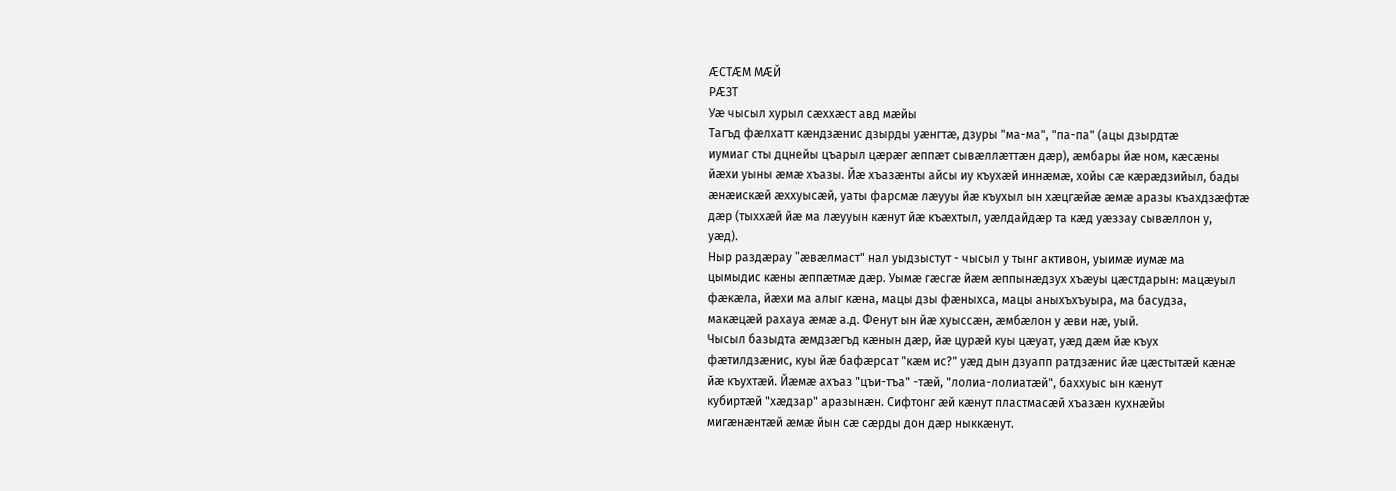ÆСТÆМ МÆЙ
РÆЗТ
Уæ чысыл хурыл сæххæст авд мæйы
Тагъд фæлхатт кæндзæнис дзырды уæнгтæ, дзуры "ма-ма", "па-па" (ацы дзырдтæ
иумиаг сты дцнейы цъарыл цæрæг æппæт сывæллæттæн дæр), æмбары йæ ном, кæсæны
йæхи уыны æмæ хъазы. Йæ хъазæнты айсы иу къухæй иннæмæ, хойы сæ кæрæдзийыл, бады
æнæискæй æххуысæй, уаты фарсмæ лæууы йæ къухыл ын хæцгæйæ æмæ аразы къахдзæфтæ
дæр (тыххæй йæ ма лæууын кæнут йæ къæхтыл, уæлдайдæр та кæд уæззау сывæллон у,
уæд).
Ныр раздæрау "æвæлмаст" нал уыдзыстут - чысыл у тынг активон, уыимæ иумæ ма
цымыдис кæны æппæтмæ дæр. Уымæ гæсгæ йæм æппынæдзух хъæуы цæстдарын: мацæуыл
фæкæла, йæхи ма алыг кæна, мацы дзы фæныхса, мацы аныхъхъуыра, ма басудза,
макæцæй рахауа æмæ а.д. Фенут ын йæ хуыссæн, æмбæлон у æви нæ, уый.
Чысыл базыдта æмдзæгъд кæнын дæр, йæ цурæй куы цæуат, уæд дæм йæ къух
фæтилдзæнис, куы йæ бафæрсат "кæм ис?" уæд дын дзуапп ратдзæнис йæ цæстытæй кæнæ
йæ къухтæй. Йæмæ ахъаз "цъи-тъа" -тæй, "лолиа-лолиатæй", баххуыс ын кæнут
кубиртæй "хæдзар" аразынæн. Сифтонг æй кæнут пластмасæй хъазæн кухнæйы
мигæнæнтæй æмæ йын сæ сæрды дон дæр ныккæнут.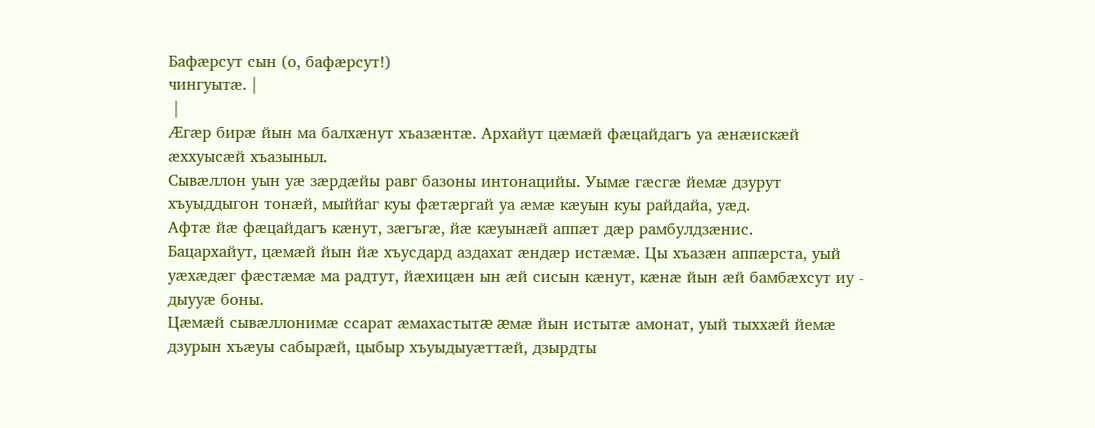Бафæрсут сын (о, бафæрсут!)
чингуытæ. |
 |
Æгæр бирæ йын ма балхæнут хъазæнтæ. Архайут цæмæй фæцайдагъ уа æнæискæй
æххуысæй хъазыныл.
Сывæллон уын уæ зæрдæйы равг базоны интонацийы. Уымæ гæсгæ йемæ дзурут
хъуыддыгон тонæй, мыййаг куы фæтæргай уа æмæ кæуын куы райдайа, уæд.
Афтæ йæ фæцайдагъ кæнут, зæгъгæ, йæ кæуынæй аппæт дæр рамбулдзæнис.
Бацархайут, цæмæй йын йæ хъусдард аздахат æндæр истæмæ. Цы хъазæн аппæрста, уый
уæхæдæг фæстæмæ ма радтут, йæхицæн ын æй сисын кæнут, кæнæ йын æй бамбæхсут иу -
дыууæ боны.
Цæмæй сывæллонимæ ссарат æмахастытæ æмæ йын истытæ амонат, уый тыххæй йемæ
дзурын хъæуы сабырæй, цыбыр хъуыдыуæттæй, дзырдты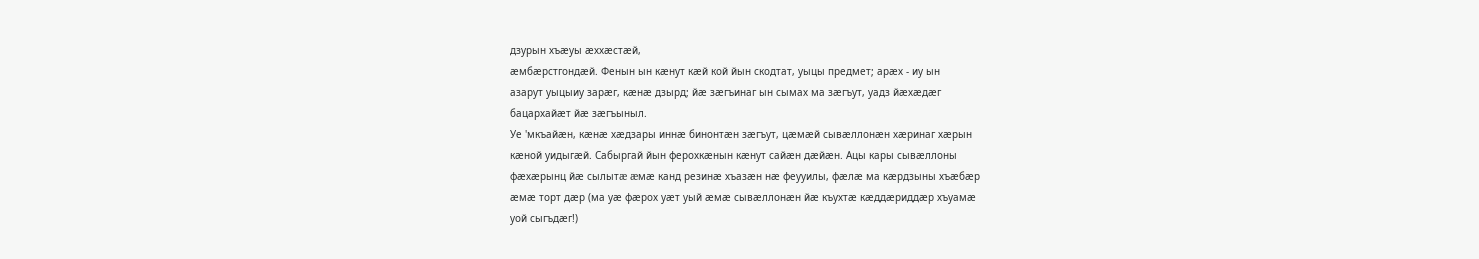дзурын хъæуы æххæстæй,
æмбæрстгондæй. Фенын ын кæнут кæй кой йын скодтат, уыцы предмет; арæх - иу ын
азарут уыцыиу зарæг, кæнæ дзырд; йæ зæгъинаг ын сымах ма зæгъут, уадз йæхæдæг
бацархайæт йæ зæгъыныл.
Уе 'мкъайæн, кæнæ хæдзары иннæ бинонтæн зæгъут, цæмæй сывæллонæн хæринаг хæрын
кæной уидыгæй. Сабыргай йын ферохкæнын кæнут сайæн дæйæн. Ацы кары сывæллоны
фæхæрынц йæ сылытæ æмæ канд резинæ хъазæн нæ феууилы, фæлæ ма кæрдзыны хъæбæр
æмæ торт дæр (ма уæ фæрох уæт уый æмæ сывæллонæн йæ къухтæ кæддæриддæр хъуамæ
уой сыгъдæг!)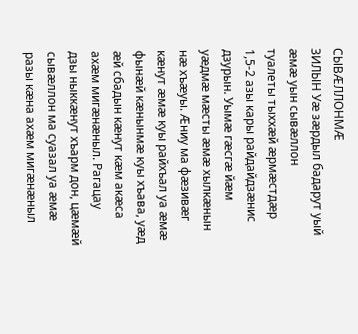СЫВÆЛЛОНМÆ
ЗИЛЫН Уæ зæрдыл бадарут уый æмæ уын сывæллон
туалеты тыххæй æрмæстдæр 1,5-2 азы кары райдайдзæнис дзурын. Уымæ гæсгæ йæм
уæдмæ мæсты æмæ хылкæнын нæ хъæуы. Æниу ма фæзивæг кæнут æмæ куы райхъал уа æмæ
фынæй кæнынмæ куы хъава, уæд æй сбадын кæнут кæм акæса ахæм мигæнæныл. Рагацау
дзы ныккæнут хъарм дон, цæмæй сывæллон ма суазал уа æмæ разы кæна ахæм мигæнæныл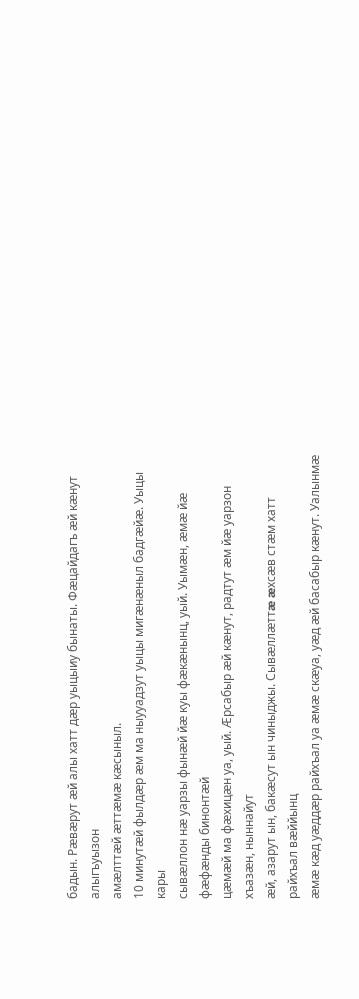бадын. Рæвæрут æй алы хатт дæр уыцыиу бынаты. Фæцайдагъ æй кæнут алыгъуызон
амæлттæй æттæмæ кæсыныл.
10 минутæй фылдæр æм ма ныууадзут уыцы мигæнæныл бадгæйæ. Уыцы кары
сывæллон нæ уарзы фынæй йæ куы фæкæнынц, уый. Уымæн, æмæ йæ фæфæнды бинонтæй
цæмæй ма фæхицæн уа, уый. Æрсабыр æй кæнут, радтут æм йæ уарзон хъазæн, ныннайут
æй, азарут ын, бакæсут ын чиныджы. Сывæллæттæ æхсæв стæм хатт райхъал вæййынц
æмæ кæд уæддæр райхъал уа æмæ скæуа, уæд æй басабыр кæнут. Уалынмæ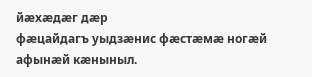йæхæдæг дæр
фæцайдагъ уыдзæнис фæстæмæ ногæй афынæй кæныныл.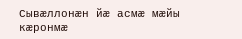Сывæллонæн йæ асмæ мæйы кæронмæ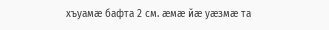хъуамæ бафта 2 см. æмæ йæ уæзмæ та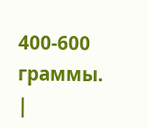400-600 граммы.
|